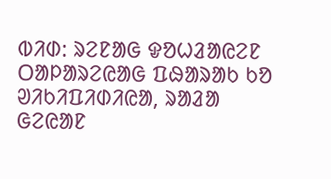ᱵᱤᱰ: ᱨᱮᱱᱟᱜ ᱫᱚᱦᱲᱟᱭᱮᱱ ᱛᱟᱞᱟᱨᱮᱭᱟᱜ ᱯᱷᱟᱨᱟᱠ ᱠᱚ
ᱣᱤᱠᱤᱯᱤᱰᱤᱭᱟ, ᱨᱟᱲᱟ ᱜᱮᱭᱟᱱ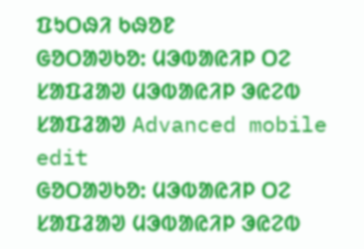ᱯᱩᱛᱷᱤ ᱠᱷᱚᱱ
ᱜᱚᱛᱟᱣᱠᱚ: ᱢᱳᱵᱟᱭᱤᱞ ᱛᱮ ᱥᱟᱯᱲᱟᱣ ᱢᱳᱵᱟᱭᱤᱞ ᱳᱭᱮᱵ ᱥᱟᱯᱲᱟᱣ Advanced mobile edit
ᱜᱚᱛᱟᱣᱠᱚ: ᱢᱳᱵᱟᱭᱤᱞ ᱛᱮ ᱥᱟᱯᱲᱟᱣ ᱢᱳᱵᱟᱭᱤᱞ ᱳᱭᱮᱵ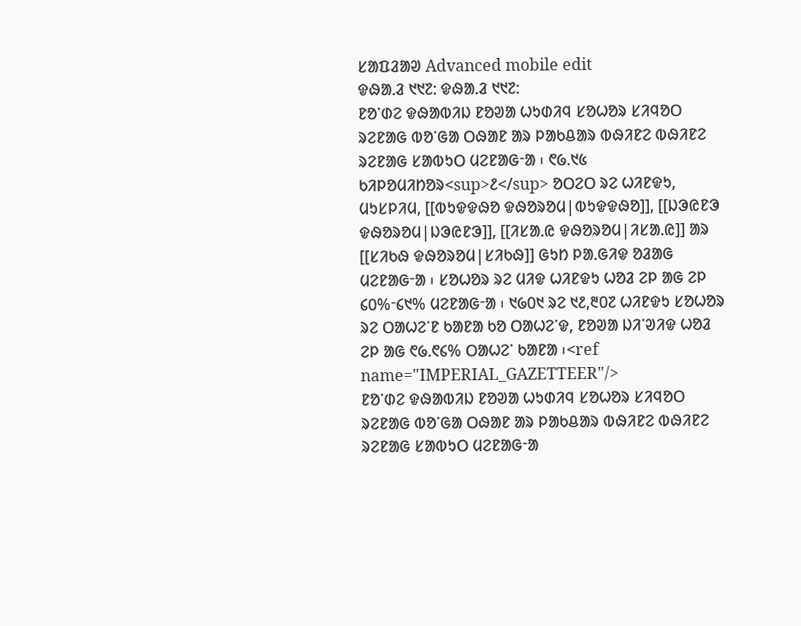ᱥᱟᱯᱲᱟᱣ Advanced mobile edit
ᱫᱷᱟᱹᱲ ᱑᱑᱗: ᱫᱷᱟᱹᱲ ᱑᱑᱗:
ᱱᱚᱸᱰᱮ ᱫᱷᱟᱵᱤᱡ ᱱᱚᱣᱟ ᱦᱩᱰᱤᱧ ᱥᱚᱦᱚᱨ ᱥᱤᱧᱚᱛ ᱨᱮᱱᱟᱜ ᱵᱚᱸᱜᱟ ᱛᱷᱟᱱ ᱟᱨ ᱞᱟᱠᱪᱟᱨ ᱵᱷᱤᱱᱮ ᱵᱷᱤᱱᱮ ᱨᱮᱱᱟᱜ ᱥᱟᱵᱩᱛ ᱢᱮᱱᱟᱜᱼᱟ ᱾ ᱖᱙.᱑᱕ ᱠᱤᱞᱚᱢᱤᱴᱚᱨ<sup>᱒</sup> ᱚᱛᱮᱛ ᱨᱮ ᱦᱤᱱᱫᱩ, ᱢᱩᱥᱞᱤᱢ, [[ᱵᱩᱫᱫᱷᱚ ᱫᱷᱚᱨᱚᱢ|ᱵᱩᱫᱫᱷᱚ]], [[ᱡᱳᱭᱱᱳ ᱫᱷᱚᱨᱚᱢ|ᱡᱳᱭᱱᱳ]], [[ᱤᱥᱟᱹᱭ ᱫᱷᱚᱨᱚᱢ|ᱤᱥᱟᱹᱭ]] ᱟᱨ [[ᱥᱤᱠᱷ ᱫᱷᱚᱨᱚᱢ|ᱥᱤᱠᱷ]] ᱜᱩᱴ ᱞᱟᱹᱜᱤᱫ ᱚᱲᱟᱜ ᱢᱮᱱᱟᱜᱼᱟ ᱾ ᱥᱚᱦᱚᱨ ᱨᱮ ᱢᱤᱫ ᱦᱤᱱᱫᱩ ᱦᱚᱲ ᱮᱞ ᱟᱜ ᱮᱞ ᱔᱐%ᱼ᱔᱑% ᱢᱮᱱᱟᱜᱼᱟ ᱾ ᱑᱙᱐᱑ ᱨᱮ ᱑᱒,᱓᱐᱗ ᱦᱤᱱᱫᱩ ᱥᱚᱦᱚᱨ ᱨᱮ ᱛᱟᱦᱮᱸᱱ ᱠᱟᱱᱟ ᱠᱚ ᱛᱟᱦᱮᱸᱫ, ᱱᱚᱣᱟ ᱡᱤᱸᱣᱤᱫ ᱦᱚᱲ ᱮᱞ ᱟᱜ ᱖᱙.᱖᱔% ᱛᱟᱦᱮᱸ ᱠᱟᱱᱟ ᱾<ref name="IMPERIAL_GAZETTEER"/>
ᱱᱚᱸᱰᱮ ᱫᱷᱟᱵᱤᱡ ᱱᱚᱣᱟ ᱦᱩᱰᱤᱧ ᱥᱚᱦᱚᱨ ᱥᱤᱧᱚᱛ ᱨᱮᱱᱟᱜ ᱵᱚᱸᱜᱟ ᱛᱷᱟᱱ ᱟᱨ ᱞᱟᱠᱪᱟᱨ ᱵᱷᱤᱱᱮ ᱵᱷᱤᱱᱮ ᱨᱮᱱᱟᱜ ᱥᱟᱵᱩᱛ ᱢᱮᱱᱟᱜᱼᱟ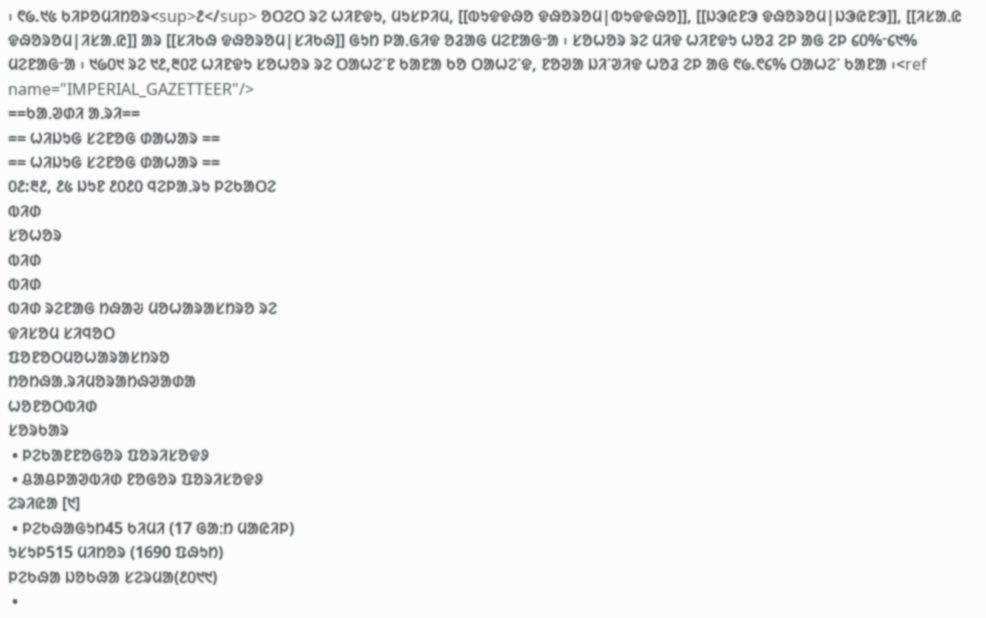᱾ ᱖᱙.᱑᱕ ᱠᱤᱞᱚᱢᱤᱴᱚᱨ<sup>᱒</sup> ᱚᱛᱮᱛ ᱨᱮ ᱦᱤᱱᱫᱩ, ᱢᱩᱥᱞᱤᱢ, [[ᱵᱩᱫᱫᱷᱚ ᱫᱷᱚᱨᱚᱢ|ᱵᱩᱫᱫᱷᱚ]], [[ᱡᱳᱭᱱᱳ ᱫᱷᱚᱨᱚᱢ|ᱡᱳᱭᱱᱳ]], [[ᱤᱥᱟᱹᱭ ᱫᱷᱚᱨᱚᱢ|ᱤᱥᱟᱹᱭ]] ᱟᱨ [[ᱥᱤᱠᱷ ᱫᱷᱚᱨᱚᱢ|ᱥᱤᱠᱷ]] ᱜᱩᱴ ᱞᱟᱹᱜᱤᱫ ᱚᱲᱟᱜ ᱢᱮᱱᱟᱜᱼᱟ ᱾ ᱥᱚᱦᱚᱨ ᱨᱮ ᱢᱤᱫ ᱦᱤᱱᱫᱩ ᱦᱚᱲ ᱮᱞ ᱟᱜ ᱮᱞ ᱔᱐%ᱼ᱔᱑% ᱢᱮᱱᱟᱜᱼᱟ ᱾ ᱑᱙᱐᱑ ᱨᱮ ᱑᱒,᱓᱐᱗ ᱦᱤᱱᱫᱩ ᱥᱚᱦᱚᱨ ᱨᱮ ᱛᱟᱦᱮᱸᱱ ᱠᱟᱱᱟ ᱠᱚ ᱛᱟᱦᱮᱸᱫ, ᱱᱚᱣᱟ ᱡᱤᱸᱣᱤᱫ ᱦᱚᱲ ᱮᱞ ᱟᱜ ᱖᱙.᱖᱔% ᱛᱟᱦᱮᱸ ᱠᱟᱱᱟ ᱾<ref name="IMPERIAL_GAZETTEER"/>
==ᱠᱟᱹᱣᱰᱤ ᱟᱹᱨᱤ==
== ᱦᱤᱡᱩᱜ ᱥᱮᱱᱚᱜ ᱰᱟᱦᱟᱨ ==
== ᱦᱤᱡᱩᱜ ᱥᱮᱱᱚᱜ ᱰᱟᱦᱟᱨ ==
᱐᱒:᱓᱒, ᱒᱕ ᱡᱩᱱ ᱒᱐᱒᱐ ᱧᱮᱞᱟᱹᱨᱩ ᱞᱮᱠᱟᱛᱮ
ᱵᱤᱰ
ᱥᱚᱦᱚᱨ
ᱵᱤᱰ
ᱵᱤᱰ
ᱵᱤᱰ ᱨᱮᱱᱟᱜ ᱴᱷᱟᱶ ᱢᱚᱦᱟᱨᱟᱥᱴᱨᱚ ᱨᱮ
ᱫᱤᱥᱚᱢ ᱥᱤᱧᱚᱛ
ᱯᱚᱱᱚᱛᱢᱚᱦᱟᱨᱟᱥᱴᱨᱚ
ᱴᱚᱴᱷᱟᱹᱨᱤᱢᱚᱨᱟᱴᱷᱣᱟᱰᱟ
ᱦᱚᱱᱚᱛᱵᱤᱰ
ᱥᱚᱨᱠᱟᱨ
 • ᱞᱮᱠᱟᱱᱱᱚᱜᱚᱨ ᱯᱚᱨᱤᱥᱚᱫᱽ
 • ᱪᱟᱪᱞᱟᱣᱵᱤᱰ ᱱᱚᱜᱚᱨ ᱯᱚᱨᱤᱥᱚᱫᱽ
ᱮᱨᱤᱭᱟ [᱑]
 • ᱞᱮᱠᱷᱟᱜᱩᱴ45 ᱠᱤᱢᱤ (17 ᱜᱟᱺᱴ ᱢᱟᱭᱤᱞ)
ᱩᱥᱩᱞ515 ᱢᱤᱴᱚᱨ (1690 ᱯᱷᱩᱴ)
ᱞᱮᱠᱷᱟ ᱡᱚᱠᱷᱟ ᱥᱮᱨᱢᱟ(᱒᱐᱑᱑)
 •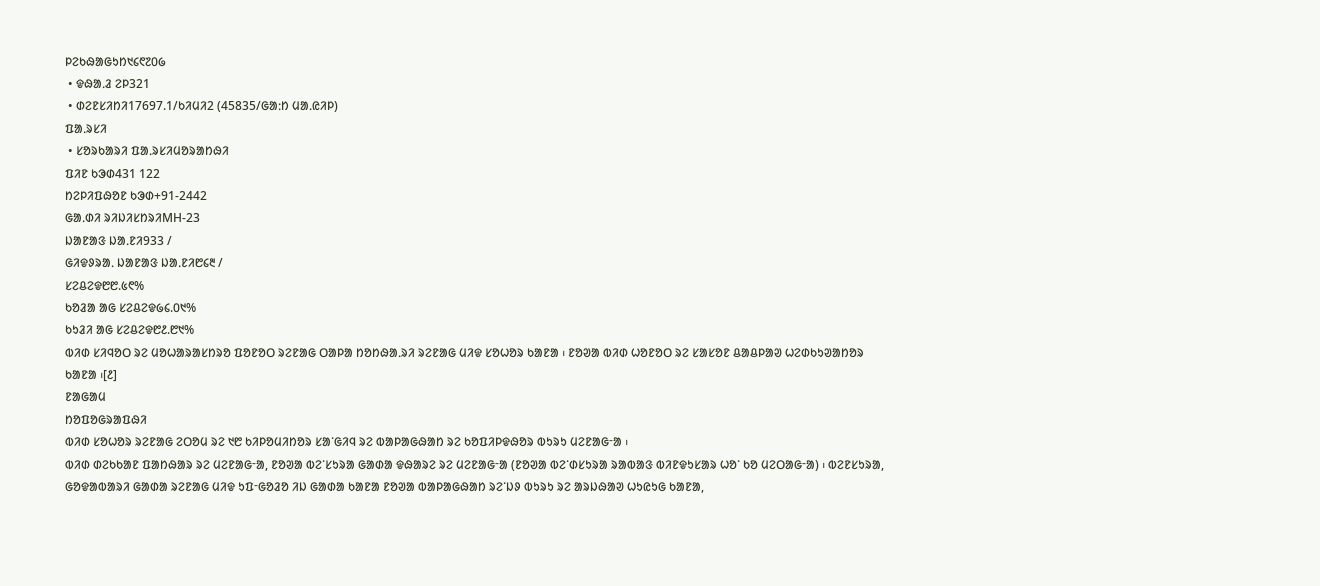ᱞᱮᱠᱷᱟᱜᱩᱴ᱑᱔᱖᱗᱐᱙
 • ᱫᱷᱟᱹᱲ ᱮᱞ321
 • ᱰᱮᱱᱥᱤᱴᱤ17697.1/ᱠᱤᱢᱤ2 (45835/ᱜᱟᱺᱴ ᱢᱟᱹᱭᱤᱞ)
ᱯᱟᱹᱨᱥᱤ
 • ᱥᱚᱨᱠᱟᱨᱤ ᱯᱟᱹᱨᱥᱤᱢᱚᱨᱟᱴᱷᱤ
ᱯᱤᱱ ᱠᱳᱰ431 122
ᱴᱮᱞᱤᱯᱷᱚᱱ ᱠᱳᱰ+91-2442
ᱜᱟᱹᱰᱤ ᱨᱤᱡᱤᱥᱴᱨᱤMH-23
ᱡᱟᱱᱟᱝ ᱡᱟᱹᱱᱤ933 /
ᱜᱤᱫᱽᱨᱟᱹ ᱡᱟᱱᱟᱝ ᱡᱟᱹᱱᱤ᱘᱔᱓ /
ᱥᱮᱪᱮᱫ᱘᱘.᱕᱖%
ᱠᱚᱲᱟ ᱟᱜ ᱥᱮᱪᱮᱫ᱙᱔.᱐᱑%
ᱠᱩᱲᱤ ᱟᱜ ᱥᱮᱪᱮᱫ᱘᱒.᱘᱑%
ᱵᱤᱰ ᱥᱤᱧᱚᱛ ᱨᱮ ᱢᱚᱦᱟᱨᱟᱥᱴᱨᱚ ᱯᱚᱱᱚᱛ ᱨᱮᱱᱟᱜ ᱛᱟᱞᱟ ᱴᱚᱴᱷᱟᱹᱨᱤ ᱨᱮᱱᱟᱜ ᱢᱤᱫ ᱥᱚᱦᱚᱨ ᱠᱟᱱᱟ ᱾ ᱱᱚᱣᱟ ᱵᱤᱰ ᱦᱚᱱᱚᱛ ᱨᱮ ᱥᱟᱥᱚᱱ ᱪᱟᱪᱞᱟᱣ ᱦᱮᱰᱠᱩᱣᱟᱴᱚᱨ ᱠᱟᱱᱟ ᱾[᱒]
ᱱᱟᱜᱟᱢ
ᱴᱚᱯᱚᱜᱨᱟᱯᱷᱤ
ᱵᱤᱰ ᱥᱚᱦᱚᱨ ᱨᱮᱱᱟᱜ ᱮᱛᱚᱢ ᱨᱮ ᱑᱘ ᱠᱤᱞᱚᱢᱤᱴᱚᱨ ᱥᱟᱸᱜᱤᱧ ᱨᱮ ᱵᱟᱞᱟᱜᱷᱟᱴ ᱨᱮ ᱠᱚᱯᱤᱞᱫᱷᱚᱨ ᱵᱩᱨᱩ ᱢᱮᱱᱟᱜᱼᱟ ᱾
ᱵᱤᱰ ᱰᱮᱠᱠᱟᱱ ᱯᱟᱴᱷᱟᱨ ᱨᱮ ᱢᱮᱱᱟᱜᱼᱟ, ᱱᱚᱣᱟ ᱵᱮᱸᱥᱩᱨᱟ ᱜᱟᱰᱟ ᱫᱷᱟᱨᱮ ᱨᱮ ᱢᱮᱱᱟᱜᱼᱟ (ᱱᱚᱣᱟ ᱵᱮᱸᱰᱥᱩᱨᱟ ᱨᱟᱵᱟᱝ ᱵᱤᱱᱫᱩᱥᱟᱨ ᱦᱚᱸ ᱠᱚ ᱢᱮᱛᱟᱜᱼᱟ) ᱾ ᱵᱮᱱᱥᱩᱨᱟ, ᱜᱚᱫᱟᱵᱟᱨᱤ ᱜᱟᱰᱟ ᱨᱮᱱᱟᱜ ᱢᱤᱫ ᱩᱯᱼᱜᱚᱲᱚ ᱤᱡ ᱜᱟᱰᱟ ᱠᱟᱱᱟ ᱱᱚᱣᱟ ᱵᱟᱞᱟᱜᱷᱟᱴ ᱨᱮᱸᱡᱽ ᱵᱩᱨᱩ ᱨᱮ ᱟᱨᱡᱷᱟᱣ ᱦᱩᱭᱩᱜ ᱠᱟᱱᱟ,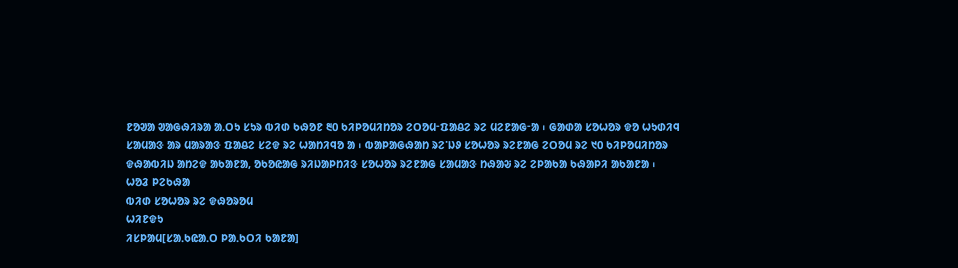ᱱᱚᱣᱟ ᱣᱟᱜᱷᱤᱨᱟ ᱟᱹᱛᱩ ᱥᱩᱨ ᱵᱤᱰ ᱠᱷᱚᱱ ᱓᱐ ᱠᱤᱞᱚᱢᱤᱴᱚᱨ ᱮᱛᱚᱢᱼᱯᱟᱪᱮ ᱨᱮ ᱢᱮᱱᱟᱜᱼᱟ ᱾ ᱜᱟᱰᱟ ᱥᱚᱦᱚᱨ ᱫᱚ ᱦᱩᱰᱤᱧ ᱥᱟᱢᱟᱝ ᱟᱨ ᱢᱟᱨᱟᱝ ᱯᱟᱪᱮ ᱥᱮᱫ ᱨᱮ ᱦᱟᱴᱤᱧᱚ ᱟ ᱾ ᱵᱟᱞᱟᱜᱷᱟᱴ ᱨᱮᱸᱡᱽ ᱥᱚᱦᱚᱨ ᱨᱮᱱᱟᱜ ᱮᱛᱚᱢ ᱨᱮ ᱑᱐ ᱠᱤᱞᱚᱢᱤᱴᱚᱨ ᱫᱷᱟᱵᱤᱡ ᱟᱴᱮᱫ ᱟᱠᱟᱱᱟ, ᱚᱠᱚᱭᱟᱜ ᱨᱤᱡᱟᱞᱴᱤᱝ ᱥᱚᱦᱚᱨ ᱨᱮᱱᱟᱜ ᱥᱟᱢᱟᱝ ᱴᱷᱟᱶ ᱨᱮ ᱮᱞᱟᱠᱟ ᱠᱷᱟᱞᱤ ᱟᱠᱟᱱᱟ ᱾
ᱦᱚᱲ ᱞᱮᱠᱷᱟ
ᱵᱤᱰ ᱥᱚᱦᱚᱨ ᱨᱮ ᱫᱷᱚᱨᱚᱢ
ᱦᱤᱱᱫᱩ
ᱤᱥᱞᱟᱢ[ᱥᱟᱹᱠᱭᱟᱹᱛ ᱞᱟᱹᱠᱛᱤ ᱠᱟᱱᱟ]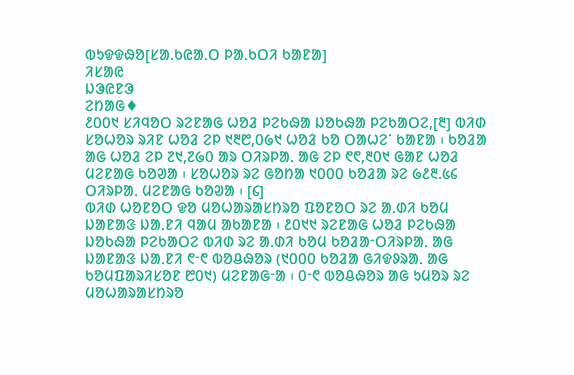ᱵᱩᱫᱫᱷᱚ[ᱥᱟᱹᱠᱭᱟᱹᱛ ᱞᱟᱹᱠᱛᱤ ᱠᱟᱱᱟ]
ᱤᱥᱟᱭ
ᱡᱳᱭᱱᱳ
ᱮᱴᱟᱜ♦
᱒᱐᱐᱑ ᱥᱤᱧᱚᱛ ᱨᱮᱱᱟᱜ ᱦᱚᱲ ᱞᱮᱠᱷᱟ ᱡᱚᱠᱷᱟ ᱞᱮᱠᱟᱛᱮ,[᱓] ᱵᱤᱰ ᱥᱚᱦᱚᱨ ᱨᱤᱱ ᱦᱚᱲ ᱮᱞ ᱑᱓᱘,᱐᱙᱑ ᱦᱚᱲ ᱠᱚ ᱛᱟᱦᱮᱸ ᱠᱟᱱᱟ ᱾ ᱠᱚᱲᱟ ᱟᱜ ᱦᱚᱲ ᱮᱞ ᱗᱑,᱗᱙᱐ ᱟᱨ ᱛᱤᱨᱞᱟᱹ ᱟᱜ ᱮᱞ ᱖᱖,᱓᱐᱑ ᱜᱟᱱ ᱦᱚᱲ ᱢᱮᱱᱟᱜ ᱠᱚᱣᱟ ᱾ ᱥᱚᱦᱚᱨ ᱨᱮ ᱜᱚᱴᱟ ᱑᱐᱐᱐ ᱠᱚᱲᱟ ᱨᱮ ᱙᱒᱓.᱕᱔ ᱛᱤᱨᱞᱟᱹ ᱢᱮᱱᱟᱜ ᱠᱚᱣᱟ ᱾ [᱔]
ᱵᱤᱰ ᱦᱚᱱᱚᱛ ᱫᱚ ᱢᱚᱦᱟᱨᱟᱥᱴᱨᱚ ᱯᱚᱱᱚᱛ ᱨᱮ ᱟᱹᱰᱤ ᱠᱚᱢ ᱡᱟᱱᱟᱝ ᱡᱟᱹᱱᱤ ᱧᱟᱢ ᱟᱠᱟᱱᱟ ᱾ ᱒᱐᱑᱑ ᱨᱮᱱᱟᱜ ᱦᱚᱲ ᱞᱮᱠᱷᱟ ᱡᱚᱠᱷᱟ ᱞᱮᱠᱟᱛᱮ ᱵᱤᱰ ᱨᱮ ᱟᱹᱰᱤ ᱠᱚᱢ ᱠᱚᱲᱟᱼᱛᱤᱨᱞᱟᱹ ᱟᱜ ᱡᱟᱱᱟᱝ ᱡᱟᱹᱱᱤ ᱖ᱼ᱖ ᱵᱚᱪᱷᱚᱨ (᱑᱐᱐᱐ ᱠᱚᱲᱟ ᱜᱤᱫᱽᱨᱟᱹ ᱟᱜ ᱠᱚᱢᱯᱟᱨᱤᱥᱚᱱ ᱘᱐᱑) ᱢᱮᱱᱟᱜᱼᱟ ᱾ ᱐ᱼ᱖ ᱵᱚᱪᱷᱚᱨ ᱟᱜ ᱩᱢᱚᱨ ᱨᱮ ᱢᱚᱦᱟᱨᱟᱥᱴᱨᱚ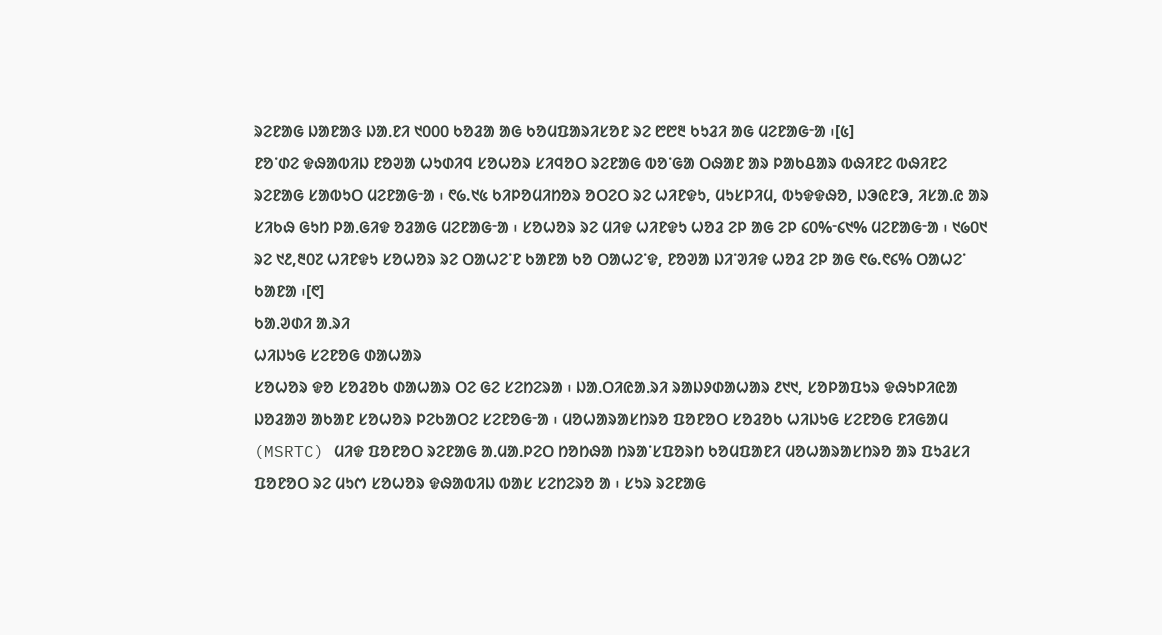ᱨᱮᱱᱟᱜ ᱡᱟᱱᱟᱝ ᱡᱟᱹᱱᱤ ᱑᱐᱐᱐ ᱠᱚᱲᱟ ᱟᱜ ᱠᱚᱢᱯᱟᱨᱤᱥᱚᱱ ᱨᱮ ᱘᱘᱓ ᱠᱩᱲᱤ ᱟᱜ ᱢᱮᱱᱟᱜᱼᱟ ᱾[᱕]
ᱱᱚᱸᱰᱮ ᱫᱷᱟᱵᱤᱡ ᱱᱚᱣᱟ ᱦᱩᱰᱤᱧ ᱥᱚᱦᱚᱨ ᱥᱤᱧᱚᱛ ᱨᱮᱱᱟᱜ ᱵᱚᱸᱜᱟ ᱛᱷᱟᱱ ᱟᱨ ᱞᱟᱠᱪᱟᱨ ᱵᱷᱤᱱᱮ ᱵᱷᱤᱱᱮ ᱨᱮᱱᱟᱜ ᱥᱟᱵᱩᱛ ᱢᱮᱱᱟᱜᱼᱟ ᱾ ᱖᱙.᱑᱕ ᱠᱤᱞᱚᱢᱤᱴᱚᱨ ᱚᱛᱮᱛ ᱨᱮ ᱦᱤᱱᱫᱩ, ᱢᱩᱥᱞᱤᱢ, ᱵᱩᱫᱫᱷᱚ, ᱡᱳᱭᱱᱳ, ᱤᱥᱟᱹᱭ ᱟᱨ ᱥᱤᱠᱷ ᱜᱩᱴ ᱞᱟᱹᱜᱤᱫ ᱚᱲᱟᱜ ᱢᱮᱱᱟᱜᱼᱟ ᱾ ᱥᱚᱦᱚᱨ ᱨᱮ ᱢᱤᱫ ᱦᱤᱱᱫᱩ ᱦᱚᱲ ᱮᱞ ᱟᱜ ᱮᱞ ᱔᱐%ᱼ᱔᱑% ᱢᱮᱱᱟᱜᱼᱟ ᱾ ᱑᱙᱐᱑ ᱨᱮ ᱑᱒,᱓᱐᱗ ᱦᱤᱱᱫᱩ ᱥᱚᱦᱚᱨ ᱨᱮ ᱛᱟᱦᱮᱸᱱ ᱠᱟᱱᱟ ᱠᱚ ᱛᱟᱦᱮᱸᱫ, ᱱᱚᱣᱟ ᱡᱤᱸᱣᱤᱫ ᱦᱚᱲ ᱮᱞ ᱟᱜ ᱖᱙.᱖᱔% ᱛᱟᱦᱮᱸ ᱠᱟᱱᱟ ᱾[᱖]
ᱠᱟᱹᱣᱰᱤ ᱟᱹᱨᱤ
ᱦᱤᱡᱩᱜ ᱥᱮᱱᱚᱜ ᱰᱟᱦᱟᱨ
ᱥᱚᱦᱚᱨ ᱫᱚ ᱥᱚᱲᱚᱠ ᱰᱟᱦᱟᱨ ᱛᱮ ᱜᱮ ᱥᱮᱴᱮᱨᱟ ᱾ ᱡᱟᱹᱛᱤᱭᱟᱹᱨᱤ ᱨᱟᱡᱽᱰᱟᱦᱟᱨ ᱒᱑᱑, ᱥᱚᱞᱟᱯᱩᱨ ᱫᱷᱩᱞᱤᱭᱟ ᱡᱚᱲᱟᱣ ᱟᱠᱟᱱ ᱥᱚᱦᱚᱨ ᱞᱮᱠᱟᱛᱮ ᱥᱮᱱᱚᱜᱼᱟ ᱾ ᱢᱚᱦᱟᱨᱟᱥᱴᱨᱚ ᱯᱚᱱᱚᱛ ᱥᱚᱲᱚᱠ ᱦᱤᱡᱩᱜ ᱥᱮᱱᱚᱜ ᱱᱤᱜᱟᱢ (MSRTC) ᱢᱤᱫ ᱯᱚᱱᱚᱛ ᱨᱮᱱᱟᱜ ᱟᱹᱢᱟᱹᱞᱮᱛ ᱴᱚᱴᱷᱟ ᱴᱨᱟᱸᱥᱯᱚᱨᱴ ᱠᱚᱢᱯᱟᱱᱤ ᱢᱚᱦᱟᱨᱟᱥᱴᱨᱚ ᱟᱨ ᱯᱩᱲᱥᱤ ᱯᱚᱱᱚᱛ ᱨᱮ ᱢᱩᱬ ᱥᱚᱦᱚᱨ ᱫᱷᱟᱵᱤᱡ ᱵᱟᱥ ᱥᱮᱴᱮᱨᱚ ᱟ ᱾ ᱥᱩᱨ ᱨᱮᱱᱟᱜ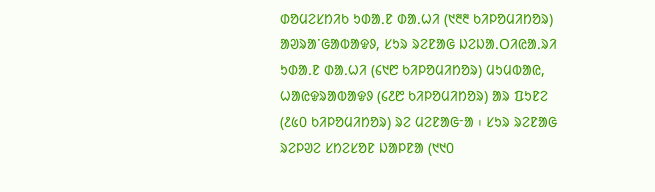ᱰᱚᱢᱮᱥᱴᱤᱠ ᱩᱰᱟᱹᱱ ᱰᱟᱹᱦᱤ (᱑᱓᱓ ᱠᱤᱞᱚᱢᱤᱴᱚᱨ) ᱟᱣᱨᱟᱸᱜᱟᱵᱟᱫᱽ, ᱥᱩᱨ ᱨᱮᱱᱟᱜ ᱡᱮᱡᱟᱹᱛᱤᱭᱟᱹᱨᱤ ᱩᱰᱟᱹᱱ ᱰᱟᱹᱦᱤ (᱔᱑᱘ ᱠᱤᱞᱚᱢᱤᱴᱚᱨ) ᱢᱩᱢᱵᱟᱭ, ᱦᱟᱭᱫᱨᱟᱵᱟᱫᱽ (᱔᱒᱘ ᱠᱤᱞᱚᱢᱤᱴᱚᱨ) ᱟᱨ ᱯᱩᱱᱮ (᱒᱕᱐ ᱠᱤᱞᱚᱢᱤᱴᱚᱨ) ᱨᱮ ᱢᱮᱱᱟᱜᱼᱟ ᱾ ᱥᱩᱨ ᱨᱮᱱᱟᱜ ᱨᱮᱞᱣᱮ ᱥᱴᱮᱥᱚᱱ ᱡᱟᱞᱱᱟ (᱑᱑᱐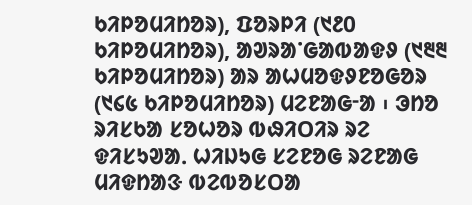ᱠᱤᱞᱚᱢᱤᱴᱚᱨ), ᱯᱚᱨᱞᱤ (᱑᱒᱐ ᱠᱤᱞᱚᱢᱤᱴᱚᱨ), ᱟᱣᱨᱟᱸᱜᱟᱵᱟᱫᱽ (᱑᱓᱓ ᱠᱤᱞᱚᱢᱤᱴᱚᱨ) ᱟᱨ ᱟᱦᱢᱚᱫᱽᱱᱚᱜᱚᱨ (᱑᱔᱕ ᱠᱤᱞᱚᱢᱤᱴᱚᱨ) ᱢᱮᱱᱟᱜᱼᱟ ᱾ ᱳᱴᱚ ᱨᱤᱥᱠᱟ ᱥᱚᱦᱚᱨ ᱵᱷᱤᱛᱤᱨ ᱨᱮ ᱫᱤᱥᱩᱣᱟᱹ ᱦᱤᱡᱩᱜ ᱥᱮᱱᱚᱜ ᱨᱮᱱᱟᱜ ᱢᱤᱫᱴᱟᱝ ᱵᱮᱵᱚᱥᱛᱟ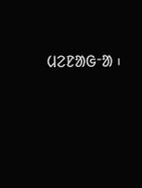ᱢᱮᱱᱟᱜᱼᱟ ᱾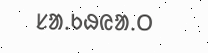ᱥᱟᱹᱠᱷᱭᱟᱹᱛ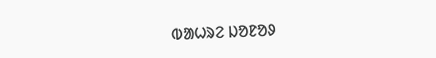ᱵᱟᱦᱨᱮ ᱡᱚᱱᱚᱽ